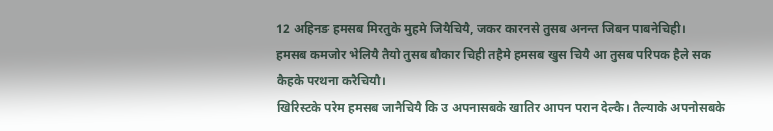12 अहिनङ हमसब मिरतुके मुहमे जियैचियै, जकर कारनसे तुसब अनन्त जिबन पाबनेचिही।
हमसब कमजोर भेलियै तैयो तुसब बौकार चिही तहैमे हमसब खुस चियै आ तुसब परिपक हैले सक कैहके परथना करैचियौ।
खिरिस्टके परेम हमसब जानैचियै कि उ अपनासबके खातिर आपन परान देल्कै। तैल्याके अपनोसबके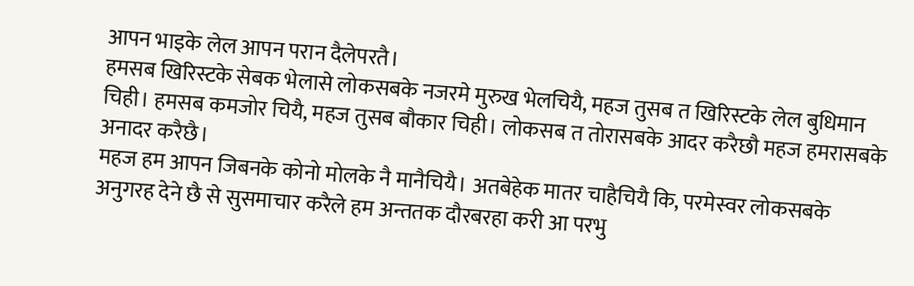आपन भाइके लेल आपन परान दैलेपरतै।
हमसब खिरिस्टके सेबक भेलासे लोकसबके नजरमे मुरुख भेलचियै, महज तुसब त खिरिस्टके लेल बुधिमान चिही। हमसब कमजोर चियै, महज तुसब बौकार चिही। लोकसब त तोरासबके आदर करैछौ महज हमरासबके अनादर करैछै।
महज हम आपन जिबनके कोनो मोलके नै मानैचियै। अतबेहेक मातर चाहैचियै कि, परमेस्वर लोकसबके अनुगरह देने छै से सुसमाचार करैले हम अन्ततक दौरबरहा करी आ परभु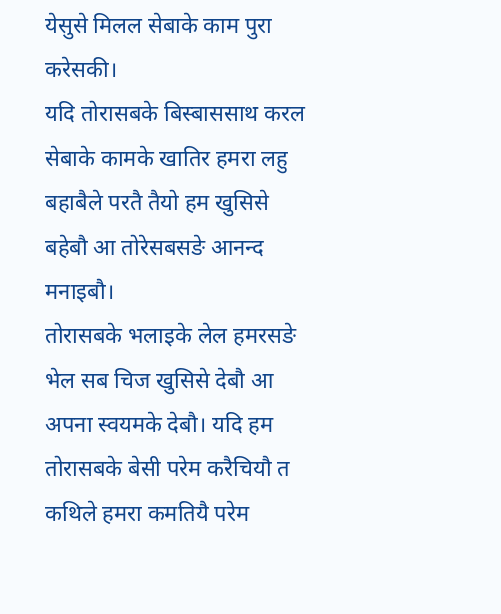येसुसे मिलल सेबाके काम पुरा करेसकी।
यदि तोरासबके बिस्बाससाथ करल सेबाके कामके खातिर हमरा लहु बहाबैले परतै तैयो हम खुसिसे बहेबौ आ तोरेसबसङे आनन्द मनाइबौ।
तोरासबके भलाइके लेल हमरसङे भेल सब चिज खुसिसे देबौ आ अपना स्वयमके देबौ। यदि हम तोरासबके बेसी परेम करैचियौ त कथिले हमरा कमतियै परेम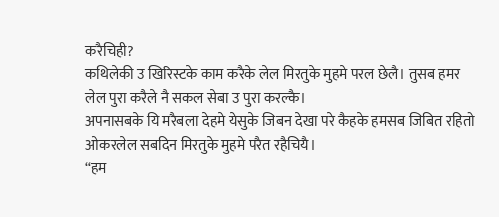करैचिही?
कथिलेकी उ खिरिस्टके काम करैके लेल मिरतुके मुहमे परल छेलै। तुसब हमर लेल पुरा करैले नै सकल सेबा उ पुरा करल्कै।
अपनासबके यि मरैबला देहमे येसुके जिबन देखा परे कैहके हमसब जिबित रहितो ओकरलेल सबदिन मिरतुके मुहमे परैत रहैचियै।
“हम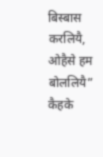बिस्बास करलियै, ओहैसे हम बोललियै” कैहके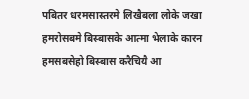पबितर धरमसास्तरमे लिखैबला लोके जखा हमरोसबमे बिस्बासके आत्मा भेलाके कारन हमसबसेहो बिस्बास करैचियै आ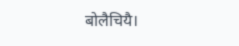बोलैचियै।